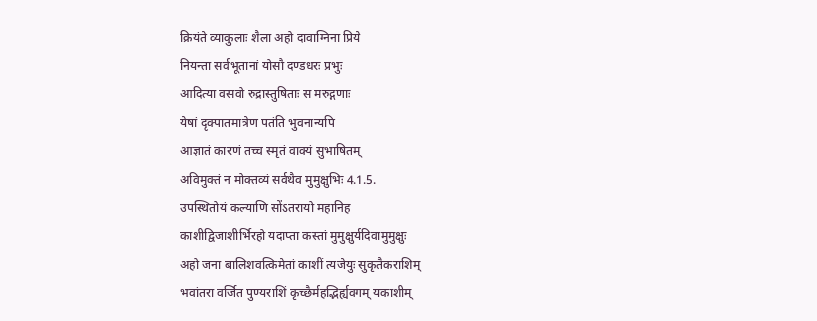क्रियंते व्याकुलाः शैला अहो दावाग्निना प्रिये
नियन्ता सर्वभूतानां योसौ दण्डधरः प्रभुः
आदित्या वसवो रुद्रास्तुषिताः स मरुद्गणाः
येषां दृक्पातमात्रेण पतंति भुवनान्यपि
आज्ञातं कारणं तच्च स्मृतं वाक्यं सुभाषितम्
अविमुक्तं न मोक्तव्यं सर्वथैव मुमुक्षुभिः 4.1.5.
उपस्थितोयं कल्याणि सोंऽतरायो महानिह
काशीद्विजाशीर्भिरहो यदाप्ता कस्तां मुमुक्षुर्यदिवामुमुक्षुः
अहो जना बालिशवत्किमेतां काशीं त्यजेयुः सुकृतैकराशिम्
भवांतरा वर्जित पुण्यराशिं कृच्छैर्महद्भिर्ह्यवगम् यकाशीम्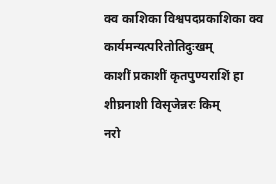क्व काशिका विश्वपदप्रकाशिका क्व कार्यमन्यत्परितोतिदुःखम्
काशीं प्रकाशीं कृतपुण्यराशिं हा शीघ्रनाशी विसृजेन्नरः किम्
नरो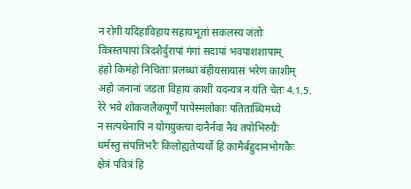न रोगी यदिहाविहाय सहायभूतां सकलस्य जंतोः
वित्रस्तपापां त्रिदशैर्दुरापां गंगां सदापां भवपाशशापाम्
हंहो किमंहो निचिताः प्रलब्धा बंहीयसायास भरेण काशीम्
अहो जनानां जडता विहाय काशीं यदन्यत्र न यंति चेतः 4.1.5.
रेरे भवे शोकजलैकपूर्णे पापेस्मलोकाः पतिताब्धिमध्ये
न सत्पथेनापि न योगयुक्त्या दानैर्नवा नैव तपोभिरुग्रैः
धर्मस्तु संपत्तिभरैः किलोह्यतेप्यर्थो हि कामैर्बहुदानभोगकैः
क्षेत्रं पवित्रं हि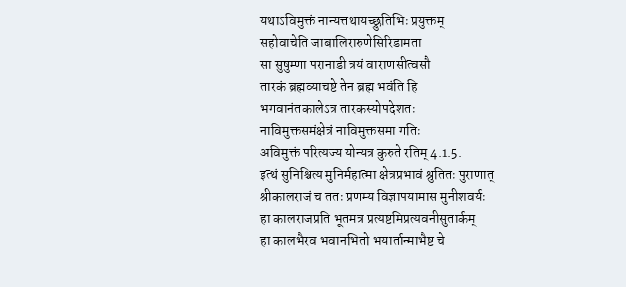यथाऽविमुक्तं नान्यत्तथायच्छ्रुतिभिः प्रयुक्तम्
सहोवाचेति जाबालिरारुणेसिरिडामता
सा सुषुम्णा परानाडी त्रयं वाराणसीत्वसौ
तारकं ब्रह्मव्याचष्टे तेन ब्रह्म भवंति हि
भगवानंतकालेऽत्र तारकस्योपदेशतः
नाविमुक्तसमंक्षेत्रं नाविमुक्तसमा गतिः
अविमुक्तं परित्यज्य योन्यत्र कुरुते रतिम् 4.1.5.
इत्थं सुनिश्चित्य मुनिर्महात्मा क्षेत्रप्रभावं श्रुतितः पुराणात्
श्रीकालराजं च ततः प्रणम्य विज्ञापयामास मुनीशवर्यः
हा कालराजप्रति भूतमत्र प्रत्यष्टमिप्रत्यवनीसुतार्कम्
हा कालभैरव भवानभितो भयार्तान्माभैष्ट चे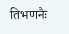तिभणनैः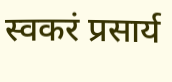स्वकरं प्रसार्य